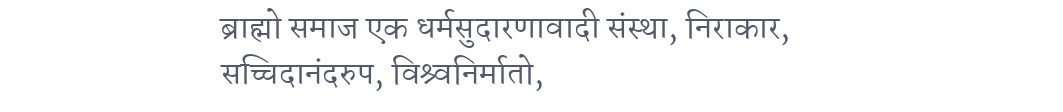ब्राह्मो समाज एक धर्मसुदारणावादी संस्था, निराकार, सच्चिदानंदरुप, विश्र्वनिर्मातो,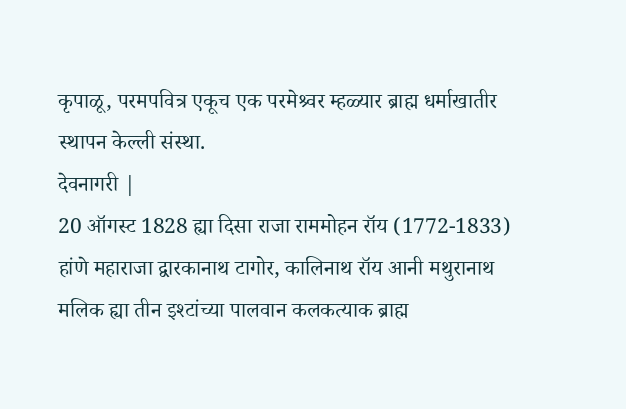कृपाळू, परमपवित्र एकूच एक परमेश्र्वर म्हळ्यार ब्राह्म धर्माखातीर स्थापन केल्ली संस्था.
देवनागरी |
20 ऑगस्ट 1828 ह्या दिसा राजा राममोहन रॉय (1772-1833) हांणे महाराजा द्वारकानाथ टागोर, कालिनाथ रॉय आनी मथुरानाथ मलिक ह्या तीन इश्टांच्या पालवान कलकत्याक ब्राह्म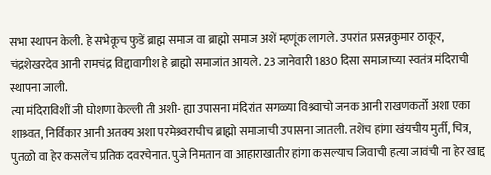सभा स्थापन केली. हे सभेकूच फुडें ब्राह्म समाज वा ब्राह्मो समाज अशें म्हणूंक लागले. उपरांत प्रसन्नकुमार ठाकूर, चंद्रशेखरदेव आनी रामचंद्र विद्दावागीश हे ब्राह्मो समाजांत आयले. 23 जानेवारी 1830 दिसा समाजाच्या स्वतंत्र मंदिराची स्थापना जाली.
त्या मंदिराविशीं जी घोशणा केल्ली ती अशी- ह्या उपासना मंदिरांत सगळ्या विश्र्वाचो जनक आनी राखणकर्तो अशा एका शाश्र्वत, निर्विकार आनी अतक्य अशा परमेश्र्वराचीच ब्राह्मो समाजाची उपासना जातली. तशेंच हांगा खंयचीय मुर्ती, चित्र, पुतळो वा हेर कसलेंच प्रतिक दवरचेनात. पुजे निमतान वा आहाराखातीर हांगा कसल्याच जिवाची हत्या जावंची ना हेर खाद्द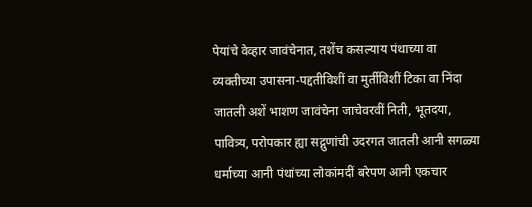पेयांचे वेव्हार जावंचेनात, तशेंच कसल्याय पंथाच्या वा व्यक्तीच्या उपासना-पद्दतीविशीं वा मुर्तीविशीं टिका वा निंदा जातली अशें भाशण जावंचेना जाचेवरवीं निती, भूतदया, पावित्र्य, परोपकार ह्या सद्गुणांची उदरगत जातली आनी सगळ्या धर्माच्या आनी पंथांच्या लोकांमदीं बरेपण आनी एकचार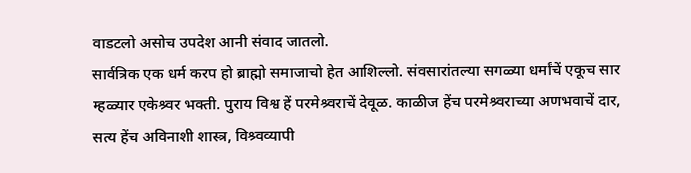वाडटलो असोच उपदेश आनी संवाद जातलो.
सार्वत्रिक एक धर्म करप हो ब्राह्मो समाजाचो हेत आशिल्लो. संवसारांतल्या सगळ्या धर्मांचें एकूच सार म्हळ्यार एकेश्र्वर भक्ती. पुराय विश्व हें परमेश्र्वराचें देवूळ. काळीज हेंच परमेश्र्वराच्या अणभवाचें दार, सत्य हेंच अविनाशी शास्त्र, विश्र्वव्यापी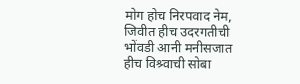मोग होच निरपवाद नेम, जिवीत हीच उदरगतीची भोंवडी आनी मनीसजात हीच विश्र्वाची सोबा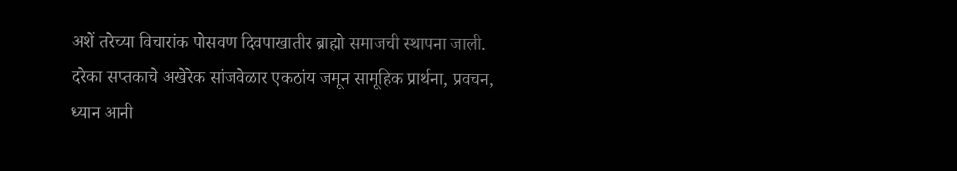अशें तरेच्या विचारांक पोसवण दिवपाखातीर ब्राह्मो समाजची स्थापना जाली. दरेका सप्तकाचे अखेरेक सांजवेळार एकठांय जमून सामूहिक प्रार्थना, प्रवचन, ध्यान आनी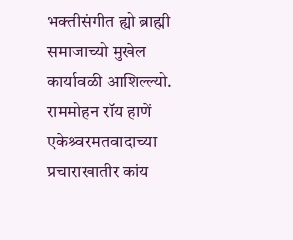भक्तीसंगीत ह्यो ब्राह्मी समाजाच्यो मुखेल कार्यावळी आशिल्ल्यो.
राममोहन रॉय हाणें एकेश्र्वरमतवादाच्या प्रचाराखातीर कांय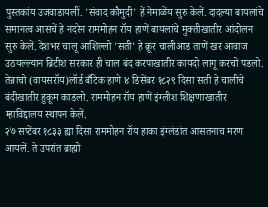पुस्तकांय उजवाडायलीं. 'संवाद कौमुदी' हें नेमाळेंय सुरु केलें. दादल्या बायलांचे समानत्व आसचें हे नदरेन राममोहन रॉय हाणें बायलांचे मुक्तीखातीर आंदोलन सुरु केलें. देशभर चालू आशिल्लो 'सती' हे क्रूर चालीआड ताणें खर आवाज उठयल्ल्यान ब्रिटीश सरकार ही चाल बंद करपाखातीर कायदो लागू करचो पडलो. तेन्नाचो (वायसरॉय)लॉर्ड बँटिक हाणे ४ डिसेंबर १८२९ दिसा सती हे चालीचे बंदीखातीर हुकूम काडलो. राममोहन रॉय हाणें इंग्लीश शिक्षणाखातीर म्हाविद्दालय स्थापन केलें.
२७ सप्टेंबर १८३३ ह्या दिसा राममोहन रॉय हाका इंग्लंडांत आसतनाच मरण आयलें. ते उपरांत ब्राह्मो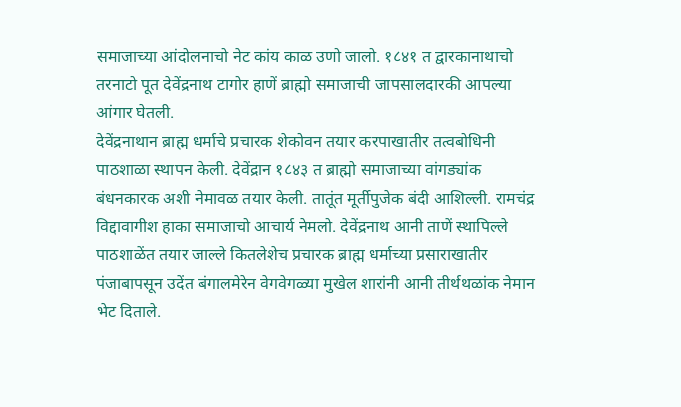समाजाच्या आंदोलनाचो नेट कांय काळ उणो जालो. १८४१ त द्वारकानाथाचो तरनाटो पूत देवेंद्रनाथ टागोर हाणें ब्राह्मो समाजाची जापसालदारकी आपल्या आंगार घेतली.
देवेंद्रनाथान ब्राह्म धर्माचे प्रचारक शेकोवन तयार करपाखातीर तत्वबोधिनी पाठशाळा स्थापन केली. देवेंद्रान १८४३ त ब्राह्मो समाजाच्या वांगड्यांक बंधनकारक अशी नेमावळ तयार केली. तातूंत मूर्तीपुजेक बंदी आशिल्ली. रामचंद्र विद्दावागीश हाका समाजाचो आचार्य नेमलो. देवेंद्रनाथ आनी ताणें स्थापिल्ले पाठशाळेंत तयार जाल्ले कितलेशेच प्रचारक ब्राह्म धर्माच्या प्रसाराखातीर पंजाबापसून उदेंत बंगालमेरेन वेगवेगळ्या मुखेल शारांनी आनी तीर्थथळांक नेमान भेट दिताले.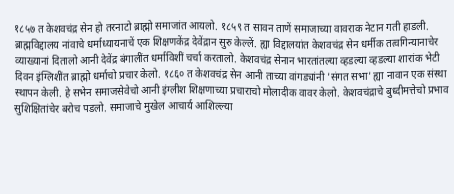१८५७ त केशवचंद्र सेन हो तरनाटो ब्राह्मो समाजांत आयलो. १८५९ त सावन ताणें समाजाच्या वावराक नेटान गती हाडली. ब्राह्मविद्दालय नांवाचे धर्माध्यायनाचें एक शिक्षणकेंद्र देवेंद्रान सुरु केल्लें. ह्या विद्दालयांत केशवचंद्र सेन धर्मीक तत्वगिन्यानाचेर व्याख्यानां दितालो आनी देवेंद्र बंगालींत धर्माविशीं चर्चा करतालो. केशवचंद्र सेनान भारतांतल्या व्हडल्या व्हडल्या शारांक भेटी दिवन इंग्लिशींत ब्राह्मो धर्माचो प्रचार केलो. १८६० त केशवचंद्र सेन आनी ताच्या वांगड्यांनी 'संगत सभा' ह्या नावान एक संस्था स्थापन केली. हे सभेन समाजसेवेचो आनी इंग्लीश शिक्षणाच्या प्रचाराचो मोलादीक वावर केलो. केशवचंद्राचे बुध्दीमत्तेचो प्रभाव सुशिक्षितांचेर बरोच पडलो. समाजाचे मुखेल आचार्य आशिल्ल्या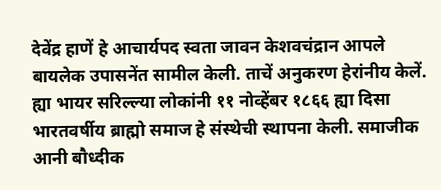देवेंद्र हाणें हे आचार्यपद स्वता जावन केशवचंद्रान आपले बायलेक उपासनेंत सामील केली. ताचें अनुकरण हेरांनीय केलें.
ह्या भायर सरिल्ल्या लोकांनी ११ नोव्हेंबर १८६६ ह्या दिसा भारतवर्षीय ब्राह्मो समाज हे संस्थेची स्थापना केली. समाजीक आनी बौध्दीक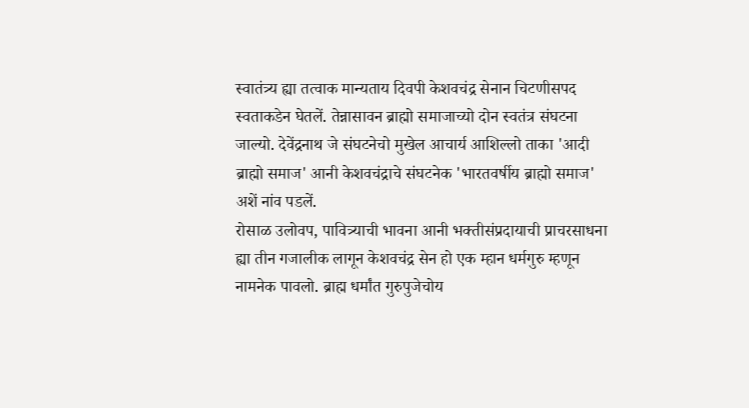स्वातंत्र्य ह्या तत्वाक मान्यताय दिवपी केशवचंद्र सेनान चिटणीसपद स्वताकडेन घेतलें. तेन्नासावन ब्राह्मो समाजाच्यो दोन स्वतंत्र संघटना जाल्यो. देवेंद्रनाथ जे संघटनेचो मुखेल आचार्य आशिल्लो ताका 'आदी ब्राह्मो समाज' आनी केशवचंद्राचे संघटनेक 'भारतवर्षीय ब्राह्मो समाज' अशें नांव पडलें.
रोसाळ उलोवप, पावित्र्याची भावना आनी भक्तीसंप्रदायाची प्राचरसाधना ह्या तीन गजालीक लागून केशवचंद्र सेन हो एक म्हान धर्मगुरु म्हणून नामनेक पावलो. ब्राह्म धर्मांत गुरुपुजेचोय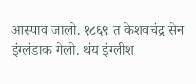आस्पाव जालो. १८६९ त केशवचंद्र सेन इंग्लंडाक गेलो. थंय इंग्लीश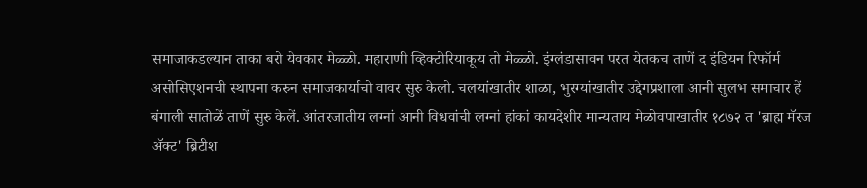समाजाकडल्यान ताका बरो येवकार मेळ्ळो. महाराणी व्हिक्टोरियाकूय तो मेळ्ळो. इंग्लंडासावन परत येतकच ताणें द इंडियन रिफॉर्म असोसिएशनची स्थापना करुन समाजकार्याचो वावर सुरु केलो. चलयांखातीर शाळा, भुरग्यांखातीर उद्देगप्रशाला आनी सुलभ समाचार हें बंगाली सातोळें ताणें सुरु केलें. आंतरजातीय लग्नां आनी विधवांची लग्नां हांकां कायदेशीर मान्यताय मेळोवपाखातीर १८७२ त 'ब्राह्म मॅरज ॲक्ट' ब्रिटीश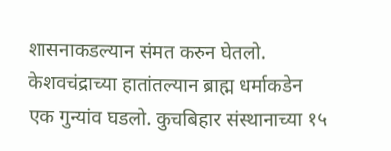शासनाकडल्यान संमत करुन घेतलो.
केशवचंद्राच्या हातांतल्यान ब्राह्म धर्माकडेन एक गुन्यांव घडलो. कुचबिहार संस्थानाच्या १५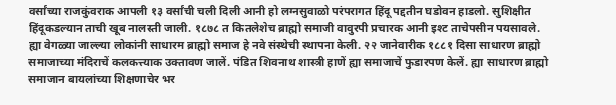वर्सांच्या राजकुंवराक आपली १३ वर्सांची चली दिली आनी हो लग्नसुवाळो परंपरागत हिंदू पद्दतीन घडोवन हाडलो. सुशिक्षीत हिंदूकडल्यान ताची खूब नालस्ती जाली. १८७८ त कितलेशेच ब्राह्मो समाजी वावुरपी प्रचारक आनी इश्ट ताचेपसीन पयसावले.
ह्या वेगळ्या जाल्ल्या लोकांनी साधारम ब्राह्मो समाज हे नवे संस्थेची स्थापना केली. २२ जानेवारीक १८८१ दिसा साधारण ब्राह्मो समाजाच्या मंदिराचें कलकत्त्याक उक्तावण जालें. पंडित शिवनाथ शास्त्री हाणें ह्या समाजाचें फुडारपण केलें. ह्या साधारण ब्राह्मो समाजान बायलांच्या शिक्षणाचेर भर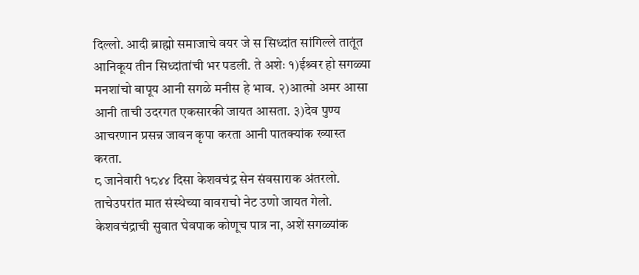दिल्लो. आदी ब्राह्मो समाजाचे वयर जे स सिध्दांत सांगिल्ले तातूंत आनिकूय तीन सिध्दांतांची भर पडली. ते अशेः १)ईश्र्वर हो सगळ्या मनशांचो बापूय आनी सगळे मनीस हे भाव. २)आत्मो अमर आसा आनी ताची उदरगत एकसारकी जायत आसता. ३)देव पुण्य आचरणान प्रसन्न जावन कृपा करता आनी पातक्यांक ख्यास्त करता.
८ जानेवारी १८४४ दिसा केशवचंद्र सेन संवसाराक अंतरलो. ताचेउपरांत मात संस्थेच्या वावराचो नेट उणो जायत गेलो. केशवचंद्राची सुवात घेवपाक कोणूच पात्र ना, अशें सगळ्यांक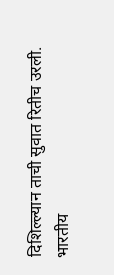दिशिल्ल्यान ताची सुवात रितीच उरली.
भारतीय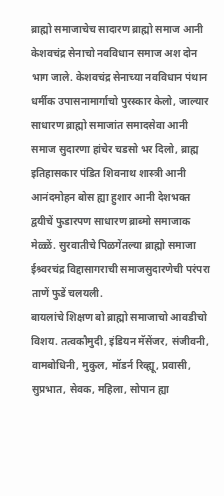ब्राह्मो समाजाचेच सादारण ब्राह्मो समाज आनी केशवचंद्र सेनाचो नवविधान समाज अश दोन भाग जाले. केशवचंद्र सेनाच्या नवविधान पंथान धर्मीक उपासनामार्गाचो पुरस्कार केलो, जाल्यार साधारण ब्राह्मो समाजांत समादसेवा आनी समाज सुदारणा हांचेर चडसो भर दिलो, ब्राह्म इतिहासकार पंडित शिवनाथ शास्त्री आनी आनंदमोहन बोस ह्या हुशार आनी देशभक्त द्वयीचें फुडारपण साधारण ब्राब्मो समाजाक मेळ्ळें. सुरवातीचे पिळगेंतल्या ब्राह्मो समाजा ईश्र्वरचंद्र विद्दासागराची समाजसुदारणेची परंपरा ताणें फुडें चलयली.
बायलांचे शिक्षण बो ब्राह्मो समाजाचो आवडीचो विशय. तत्वकौमुदी, इंडियन मॅसेंजर, संजीवनी, वामबोधिनी, मुकुल, मॉडर्न रिव्ह्यू, प्रवासी, सुप्रभात, सेवक, महिला, सोपान ह्या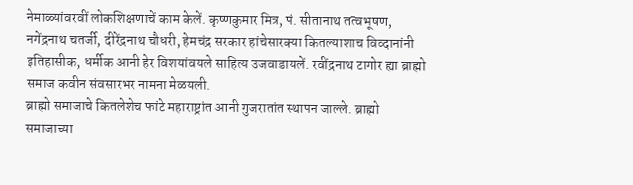नेमाळ्यांवरवीं लोकशिक्षणाचें काम केलें. कृष्णकुमार मित्र, पं. सीतानाथ तत्वभूषण, नगेंद्रनाथ चतर्जी, दीरेंद्रनाथ चौधरी, हेमचंद्र सरकार हांचेसारक्या कितल्याशाच विव्दानांनी इतिहासीक, धर्मीक आनी हेर विशयांवयले साहित्य उजवाडायलें. रवींद्रनाथ टागोर ह्या ब्राह्मो समाज कवीन संवसारभर नामना मेळयली.
ब्राह्मो समाजाचे कितलेशेच फांटे महाराष्ट्रांत आनी गुजरातांत स्थापन जाल्ले. ब्राह्मो समाजाच्या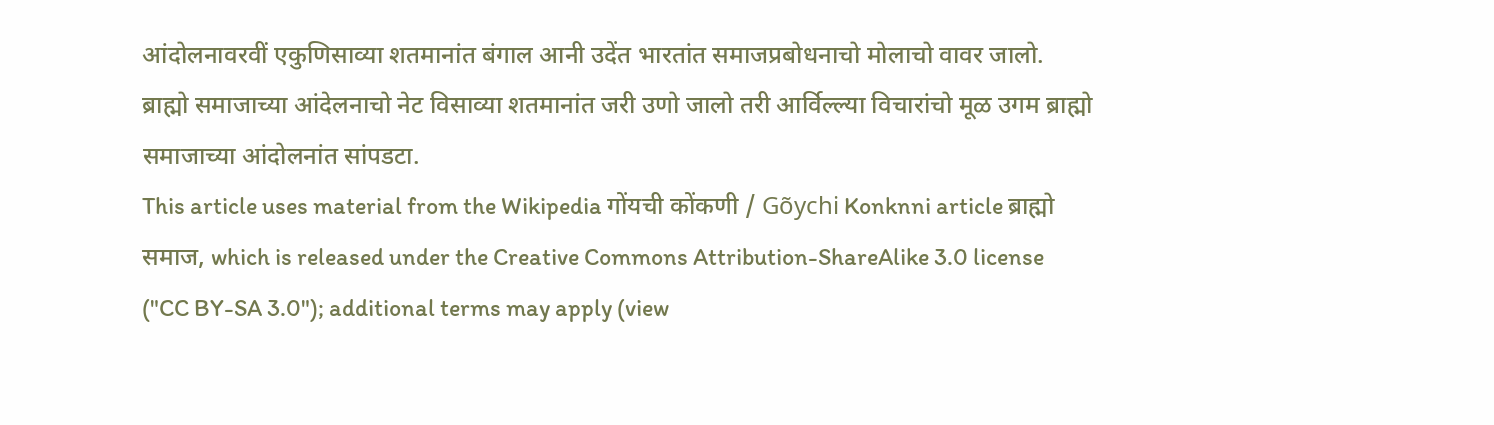आंदोलनावरवीं एकुणिसाव्या शतमानांत बंगाल आनी उदेंत भारतांत समाजप्रबोधनाचो मोलाचो वावर जालो. ब्राह्मो समाजाच्या आंदेलनाचो नेट विसाव्या शतमानांत जरी उणो जालो तरी आर्विल्ल्या विचारांचो मूळ उगम ब्राह्मो समाजाच्या आंदोलनांत सांपडटा.
This article uses material from the Wikipedia गोंयची कोंकणी / Gõychi Konknni article ब्राह्मो समाज, which is released under the Creative Commons Attribution-ShareAlike 3.0 license ("CC BY-SA 3.0"); additional terms may apply (view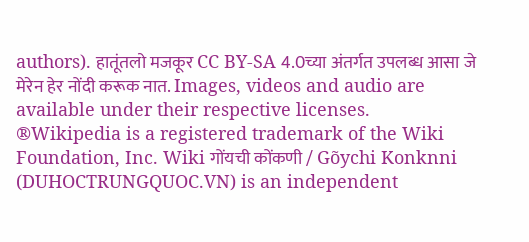authors). हातूंतलो मजकूर CC BY-SA 4.0च्या अंतर्गत उपलब्ध आसा जे मेरेन हेर नोंदी करूक नात. Images, videos and audio are available under their respective licenses.
®Wikipedia is a registered trademark of the Wiki Foundation, Inc. Wiki गोंयची कोंकणी / Gõychi Konknni (DUHOCTRUNGQUOC.VN) is an independent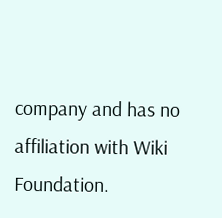company and has no affiliation with Wiki Foundation.